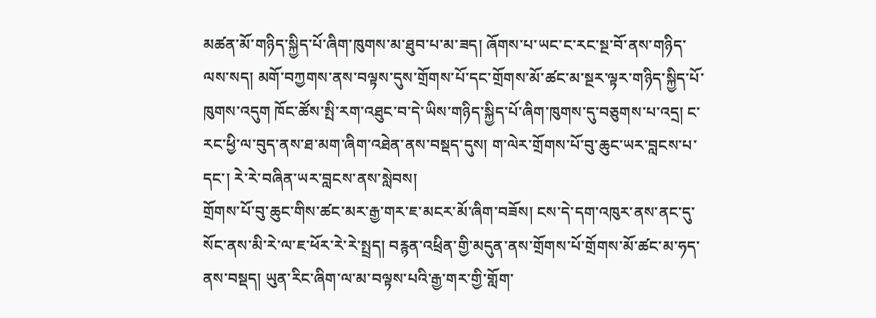མཚན་མོ་གཉིད་སྐྱིད་པོ་ཞིག་ཁུགས་མ་ཐུབ་པ་མ་ཟད། ཞོགས་པ་ཡང་ང་རང་སྔ་བོ་ནས་གཉིད་ལས་སད། མགོ་བཀྱགས་ནས་བལྟས་དུས་གྲོགས་པོ་དང་གྲོགས་མོ་ཚང་མ་སྔར་ལྟར་གཉིད་སྐྱིད་པོ་ཁུགས་འདུག ཁོང་ཚོས་སྤི་རག་འཐུང་བ་དེ་ཡིས་གཉིད་སྐྱིད་པོ་ཞིག་ཁུགས་དུ་བཅུགས་པ་འདྲ། ང་རང་ཕྱི་ལ་བུད་ནས་ཐ་མག་ཞིག་འཐེན་ནས་བསྡད་དུས། ག་ལེར་གྲོགས་པོ་བུ་ཆུང་ཡར་བླངས་པ་དང་། རེ་རེ་བཞིན་ཡར་བླངས་ནས་སླེབས།
གྲོགས་པོ་བུ་ཆུང་གིས་ཚང་མར་རྒྱ་གར་ཇ་མངར་མོ་ཞིག་བཟོས། ངས་དེ་དག་འཁུར་ནས་ནང་དུ་སོང་ནས་མི་རེ་ལ་ཇ་ཕོར་རེ་རེ་སྤྲད། བརྙན་འཕྲིན་གྱི་མདུན་ནས་གྲོགས་པོ་གྲོགས་མོ་ཚང་མ་ཧད་ནས་བསྡད། ཡུན་རིང་ཞིག་ལ་མ་བལྟས་པའི་རྒྱ་གར་གྱི་གློག་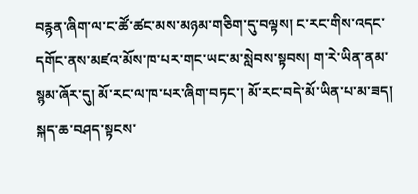བརྙན་ཞིག་ལ་ང་ཚོ་ཚང་མས་མཉམ་གཅིག་དུ་བལྟས། ང་རང་གིས་འདང་དགོང་ནས་མཛའ་མོས་ཁ་པར་གང་ཡང་མ་སླེབས་སྟབས། ག་རེ་ཡིན་ནམ་སྙམ་ཞོར་དུ། མོ་རང་ལ་ཁ་པར་ཞིག་བཏང་། མོ་རང་བདེ་མོ་ཡིན་པ་མ་ཟད། སྐད་ཆ་བཤད་སྟངས་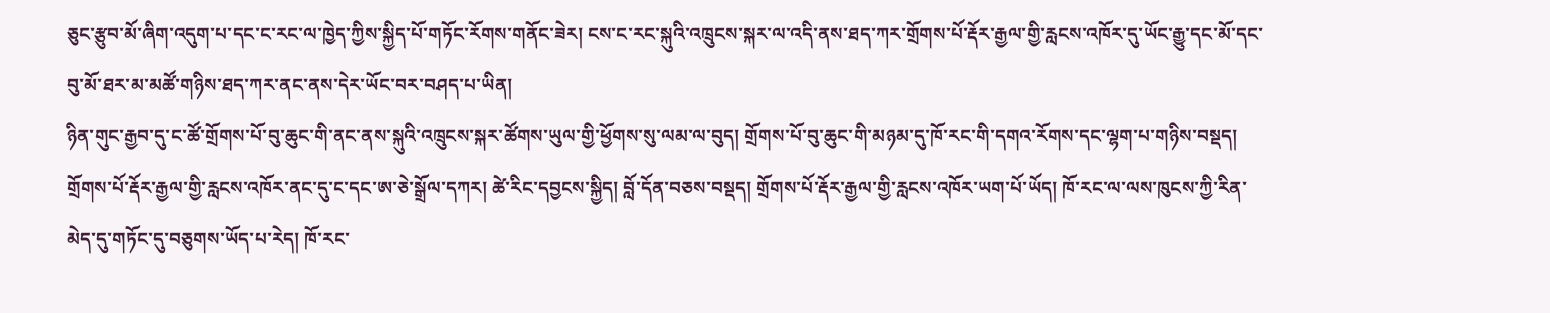ཅུང་རྩུབ་མོ་ཞིག་འདུག་པ་དང་ང་རང་ལ་ཁྱེད་ཀྱིས་སྐྱིད་པོ་གཏོང་རོགས་གནོང་ཟེར། ངས་ང་རང་སྐུའི་འཁྲུངས་སྐར་ལ་འདི་ནས་ཐད་ཀར་གྲོགས་པོ་རྡོར་རྒྱལ་གྱི་རླངས་འཁོར་དུ་ཡོང་རྒྱུ་དང་མོ་དང་བུ་མོ་ཐར་མ་མཚོ་གཉིས་ཐད་ཀར་ནང་ནས་དེར་ཡོང་བར་བཤད་པ་ཡིན།
ཉིན་གུང་རྒྱབ་དུ་ང་ཚོ་གྲོགས་པོ་བུ་ཆུང་གི་ནང་ནས་སྐུའི་འཁྲུངས་སྐར་ཚོགས་ཡུལ་གྱི་ཕྱོགས་སུ་ལམ་ལ་བུད། གྲོགས་པོ་བུ་ཆུང་གི་མཉམ་དུ་ཁོ་རང་གི་དགའ་རོགས་དང་ལྷག་པ་གཉིས་བསྡད། གྲོགས་པོ་རྡོར་རྒྱལ་གྱི་རླངས་འཁོར་ནང་དུ་ང་དང་ཨ་ཅེ་སྒྲོལ་དཀར། ཚེ་རིང་དབྱངས་སྐྱིད། བློ་དོན་བཅས་བསྡད། གྲོགས་པོ་རྡོར་རྒྱལ་གྱི་རླངས་འཁོར་ཡག་པོ་ཡོད། ཁོ་རང་ལ་ལས་ཁུངས་ཀྱི་རིན་མེད་དུ་གཏོང་དུ་བཅུགས་ཡོད་པ་རེད། ཁོ་རང་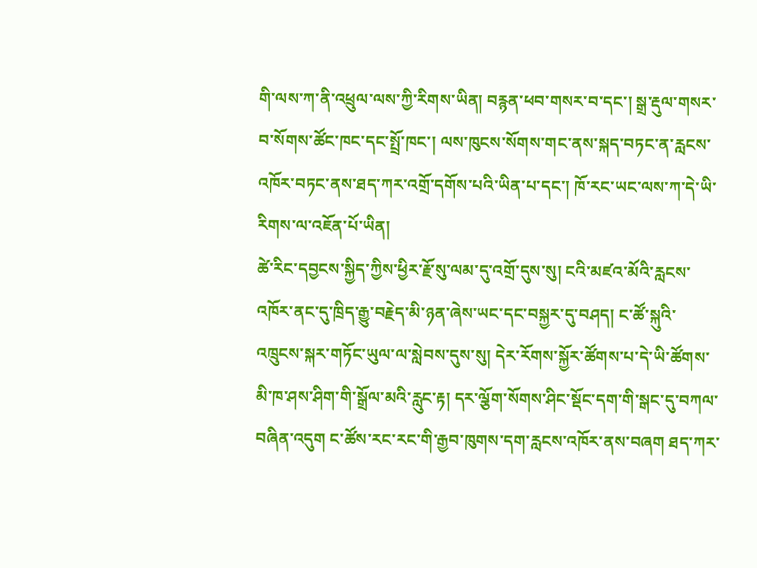གི་ལས་ཀ་ནི་འཕྲུལ་ལས་ཀྱི་རིགས་ཡིན། བརྙན་ཕབ་གསར་བ་དང་། སྒྲ་རྡུལ་གསར་བ་སོགས་ཚོང་ཁང་དང་སྤྲོ་ཁང་། ལས་ཁུངས་སོགས་གང་ནས་སྐད་བཏང་ན་རླངས་འཁོར་བཏང་ནས་ཐད་ཀར་འགྲོ་དགོས་པའི་ཡིན་པ་དང་། ཁོ་རང་ཡང་ལས་ཀ་དེ་ཡི་རིགས་ལ་འཇོན་པོ་ཡིན།
ཚེ་རིང་དབྱངས་སྐྱིད་ཀྱིས་ཕྱིར་རྗོ་སུ་ལམ་དུ་འགྲོ་དུས་སུ། ངའི་མཛའ་མོའི་རླངས་འཁོར་ནང་དུ་ཁྲིད་རྒྱུ་བརྗེད་མི་ཉན་ཞེས་ཡང་དང་བསྐྱར་དུ་བཤད། ང་ཚོ་སྐུའི་འཁྲུངས་སྐར་གཏོང་ཡུལ་ལ་སླེབས་དུས་སུ། དེར་རོགས་སྐྱོར་ཚོགས་པ་དེ་ཡི་ཚོགས་མི་ཁ་ཤས་ཤིག་གི་སྒྲོལ་མའི་རླུང་རྟ། དར་ལྕོག་སོགས་ཤིང་སྡོང་དག་གི་སྒང་དུ་བཀལ་བཞིན་འདུག ང་ཚོས་རང་རང་གི་རྒྱབ་ཁུགས་དག་རླངས་འཁོར་ནས་བཞག ཐད་ཀར་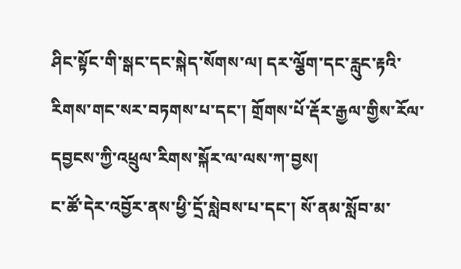ཤིང་སྟོང་གི་སྒང་དང་སྐེད་སོགས་ལ། དར་ལྕོག་དང་རླུང་རྟའི་རིགས་གང་སར་བཏགས་པ་དང་། གྲོགས་པོ་རྡོར་རྒྱལ་གྱིས་རོལ་དབྱངས་ཀྱི་འཕྲུལ་རིགས་སྐོར་ལ་ལས་ཀ་བྱས།
ང་ཚོ་དེར་འབྱོར་ནས་ཕྱི་དྲོ་སླེབས་པ་དང་། སོ་ནམ་སློབ་མ་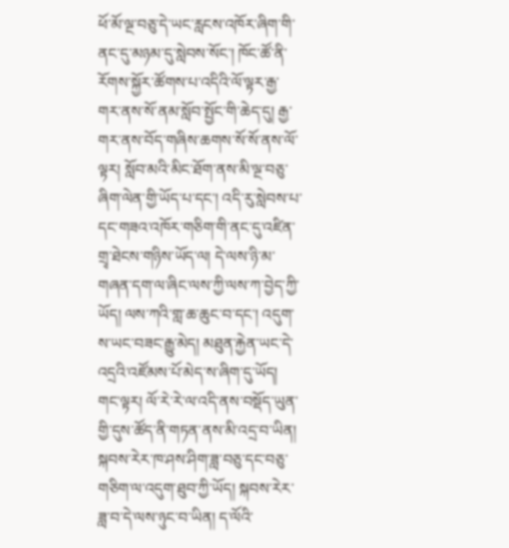ཕོ་མོ་ལྔ་བཅུ་དེ་ཡང་རླངས་འཁོར་ཞིག་གི་ནང་དུ་མཉམ་དུ་སླེབས་སོང་། ཁོང་ཚོ་ནི་རོགས་སྐྱོར་ཚོགས་པ་འདིའི་ལོ་ལྟར་རྒྱ་གར་ནས་སོ་ནམ་སློབ་སྤྱོང་གི་ཆེད་དུ། རྒྱ་གར་ནས་བོད་གཞིས་ཆགས་སོ་སོ་ནས་ལོ་ལྟར། སློབ་མའི་མིང་ཐོག་ནས་མི་ལྔ་བཅུ་ཞིག་ལེན་གྱི་ཡོད་པ་དང་། འདི་རུ་སླེབས་པ་དང་གཟའ་འཁོར་གཅིག་གི་ནང་དུ་འཛིན་གྲྭ་ཐེངས་གཉིས་ཡོད་ལ། དེ་ལས་ཉི་མ་གཞན་དག་ལ་ཞིང་ལས་ཀྱི་ལས་ཀ་བྱེད་ཀྱི་ཡོད། ལས་ཀའི་གླ་ཆ་ཆུང་བ་དང་། འདུག་ས་ཡང་བཟང་རྒྱུ་མེད། མཐུན་རྐྱེན་ཡང་དེ་འདྲའི་འཛོམས་པོ་མེད་ས་ཞིག་དུ་ཡོད། གང་ལྟར། ལོ་རེ་རེ་ལ་འདི་ནས་བསྡོད་ཡུན་གྱི་དུས་ཚོད་ནི་གཏན་ནས་མི་འདྲ་བ་ཡིན། སྐབས་རེར་ཁ་ཤས་ཤིག་ཟླ་བཅུ་དང་བཅུ་གཅིག་ལ་འདུག་ཐུབ་ཀྱི་ཡོད། སྐབས་རེར་ཟླ་བ་དེ་ལས་ཉུང་བ་ཡིན། ད་ལོའི་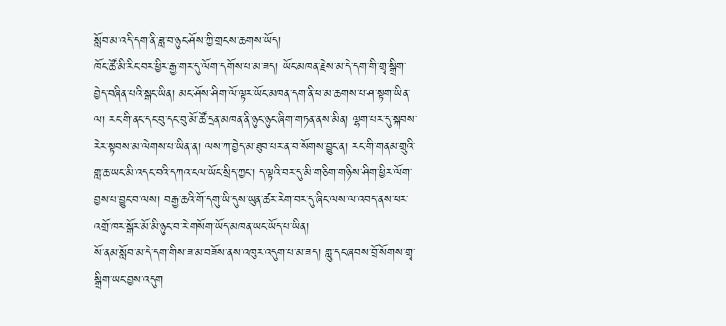སློབ་མ་འདི་དག་ནི་ཟླ་བ་ཉུང་ཤོས་ཀྱི་གྲངས་ཆགས་ཡོད།
ཁོང་ཚོ་མི་རིང་བར་ཕྱིར་རྒྱ་གར་དུ་ལོག་དགོས་པ་མ་ཟད། ཡོང་མཁན་རྗེས་མ་དེ་དག་གི་གྲྭ་སྒྲིག་བྱེད་བཞིན་པའི་སྒང་ཡིན། མང་ཤོས་ཤིག་ལོ་ལྟར་ཡོང་མཁན་དག་ནི་ཕ་མ་ཆགས་པ་ཤ་སྟག་ཡིན་ལ། རང་གི་ནང་དང་བུ་དང་བུ་མོ་ཚོ་དྲན་མཁན་ནི་ཉུང་ཉུང་ཞིག་གཏན་ནས་མིན། ལྷག་པར་དུ་སྐབས་རེར་སྟབས་མ་ལེགས་པ་ཡིན་ན། ལས་ཀ་བྱེད་མ་ཐུབ་པར་ན་བ་སོགས་བྱུང་ན། རང་གི་གནམ་གྲུའི་གླ་ཆ་ཡང་མི་འདང་བའི་དཀའ་ངལ་ཡོང་སྲིད་ཀྱང་། ད་ལྟའི་བར་དུ་མི་གཅིག་གཉིས་ཤིག་ཕྱིར་ལོག་བྱས་པ་བྱུང་བ་ལས། བརྒྱ་ཆའི་གོ་དགུ་ཡི་དུས་ཡུན་ཚར་རེག་བར་དུ་ཞིང་ལས་ལ་འབད་ནས་ཕར་འགྲོ་ཁར་སྒོར་མོ་མི་ཉུང་བ་རེ་གསོག་ཡོད་མཁན་ཡང་ཡོད་པ་ཡིན།
སོ་ནམ་སློབ་མ་དེ་དག་གིས་ཟ་མ་བཟོས་ནས་འཁུར་འདུག་པ་མ་ཟད། གླུ་དང་ཞབས་བྲོ་སོགས་གྲྭ་སྒྲིག་ཡང་བྱས་འདུག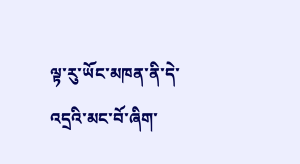ལྟ་རུ་ཡོང་མཁན་ནི་དེ་འདྲའི་མང་བོ་ཞིག་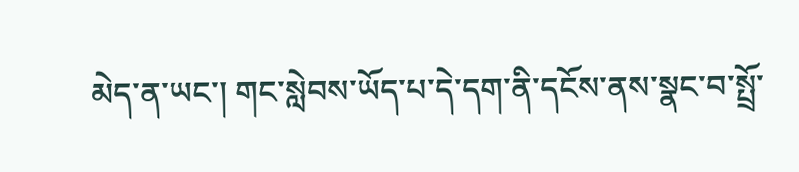མེད་ན་ཡང་། གང་སླེབས་ཡོད་པ་དེ་དག་ནི་དངོས་ནས་སྣང་བ་སྤྲོ་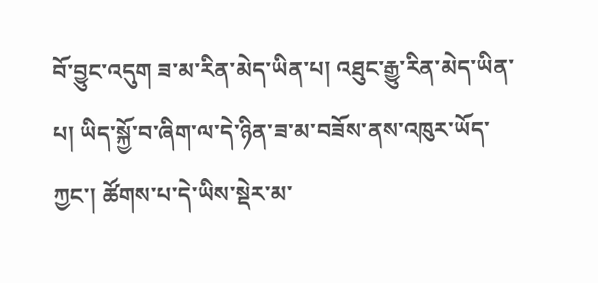བོ་བྱུང་འདུག ཟ་མ་རིན་མེད་ཡིན་པ། འཐུང་རྒྱུ་རིན་མེད་ཡིན་པ། ཡིད་སྐྱོ་བ་ཞིག་ལ་དེ་ཉིན་ཟ་མ་བཟོས་ནས་འཁུར་ཡོད་ཀྱང་། ཚོགས་པ་དེ་ཡིས་སྡེར་མ་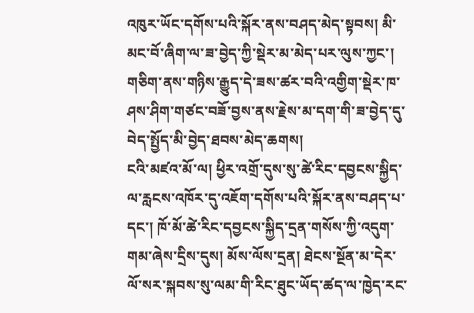འཁུར་ཡོང་དགོས་པའི་སྐོར་ནས་བཤད་མེད་སྟབས། མི་མང་བོ་ཞིག་ལ་ཟ་བྱེད་ཀྱི་སྡེར་མ་མེད་པར་ལུས་ཀྱང་། གཅིག་ནས་གཉིས་རྒྱུད་དེ་ཟས་ཚར་བའི་འགྱིག་སྡེར་ཁ་ཤས་ཤིག་གཙང་བཟོ་བྱས་ནས་རྗེས་མ་དག་གི་ཟ་བྱེད་དུ་བེད་སྤྱོད་མི་བྱེད་ཐབས་མེད་ཆགས།
ངའི་མཛའ་མོ་ལ། ཕྱིར་འགྲོ་དུས་སུ་ཚེ་རིང་དབྱངས་སྐྱིད་ལ་རླངས་འཁོར་དུ་འཇོག་དགོས་པའི་སྐོར་ནས་བཤད་པ་དང་། ཁོ་མོ་ཚེ་རིང་དབྱངས་སྐྱིད་དྲན་གསོས་ཀྱི་འདུག་གམ་ཞེས་དྲིས་དུས། མོས་ལོས་དྲན། ཐེངས་སྔོན་མ་དེར་ལོ་སར་སྐབས་སུ་ལམ་གི་རིང་ཐུང་ཡོད་ཚད་ལ་ཁྱེད་རང་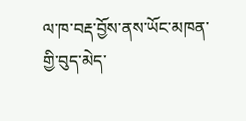ལ་ཁ་བརྡ་བྱོས་ནས་ཡོང་མཁན་གྱི་བུད་མེད་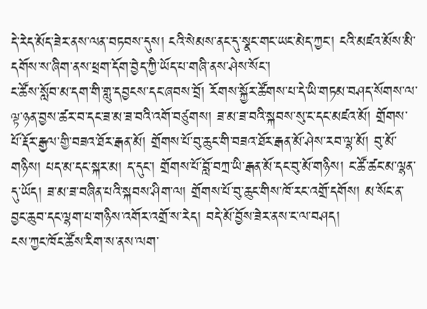དེ་རེད་མོད་ཟེར་ནས་ལན་བཏབས་དུས། ངའི་སེམས་ནང་དུ་སྣང་གང་ཡང་མེད་ཀྱང་། ངའི་མཛའ་མོས་མི་དགོས་ས་ཞིག་ནས་ཕྲག་དོག་བྱེད་ཀྱི་ཡོད་པ་གཞི་ནས་ཤེས་སོང་།
ང་ཚོས་སློབ་མ་དག་གི་གླུ་དབྱངས་དང་ཞབས་བྲོ། རོགས་སྐྱོར་ཚོགས་པ་དེ་ཡི་གཏམ་བཤད་སོགས་ལ་ལྟ་ཉན་བྱས་ཚར་བ་དང་ཟ་མ་ཟ་བའི་འགོ་བཙུགས། ཟ་མ་ཟ་བའི་སྐབས་སུ་ང་དང་མཛའ་མོ། གྲོགས་པོ་རྡོར་རྒྱལ་གྱི་བཟའ་ཐོར་རྒན་མོ། གྲོགས་པོ་བུ་ཆུང་གི་བཟའ་ཐོར་རྒན་མོ་ཤེས་རབ་ལྷ་མོ། བུ་མོ་གཉིས། པད་མ་དང་སྐར་མ། ད་དུང་། གྲོགས་པོ་བློ་བཀྲ་ཡི་རྒན་མོ་དང་བུ་མོ་གཉིས། ང་ཚོ་ཚང་མ་ལྷན་དུ་ཡོད། ཟ་མ་ཟ་བཞིན་པའི་སྐབས་ཤིག་ལ། གྲོགས་པོ་བུ་ཆུང་གིས་ཁོ་རང་འགྲོ་དགོས། མ་སོང་ན་བྱང་ཆུབ་དང་ལྷག་པ་གཉིས་འགོར་འགྲོ་ས་རེད། བདེ་མོ་བྱོས་ཟེར་ནས་ང་ལ་བཤད།
ངས་ཀྱང་ཁོང་ཚོས་རིག་ས་ནས་ལག་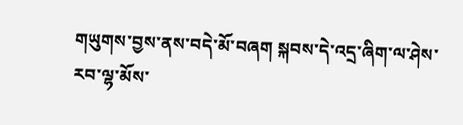གཡུགས་བྱས་ནས་བདེ་མོ་བཞག སྐབས་དེ་འདྲ་ཞིག་ལ་ཤེས་རབ་ལྷ་མོས་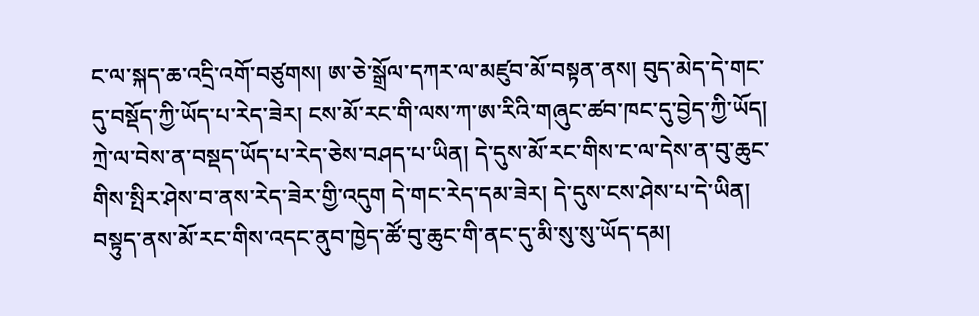ང་ལ་སྐད་ཆ་འདྲི་འགོ་བཙུགས། ཨ་ཅེ་སྒྲོལ་དཀར་ལ་མཛུབ་མོ་བསྟན་ནས། བུད་མེད་དེ་གང་དུ་བསྡོད་ཀྱི་ཡོད་པ་རེད་ཟེར། ངས་མོ་རང་གི་ལས་ཀ་ཨ་རིའི་གཞུང་ཚབ་ཁང་དུ་བྱེད་ཀྱི་ཡོད། ཀྲེ་ལ་བེས་ན་བསྡད་ཡོད་པ་རེད་ཅེས་བཤད་པ་ཡིན། དེ་དུས་མོ་རང་གིས་ང་ལ་དེས་ན་བུ་ཆུང་གིས་སྤིར་ཤེས་བ་ནས་རེད་ཟེར་གྱི་འདུག དེ་གང་རེད་དམ་ཟེར། དེ་དུས་ངས་ཤེས་པ་དེ་ཡིན། བསྟུད་ནས་མོ་རང་གིས་འདང་ནུབ་ཁྱེད་ཚོ་བུ་ཆུང་གི་ནང་དུ་མི་སུ་སུ་ཡོད་དམ།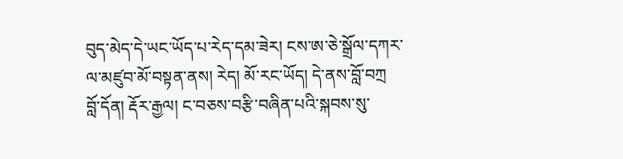བུད་མེད་དེ་ཡང་ཡོད་པ་རེད་དམ་ཟེར། ངས་ཨ་ཅེ་སྒྲོལ་དཀར་ལ་མཛུབ་མོ་བསྟན་ནས། རེད། མོ་རང་ཡོད། དེ་ནས་བློ་བཀྲ བློ་དོན། རྡོར་རྒྱལ། ང་བཅས་བརྩི་བཞིན་པའི་སྐབས་སུ་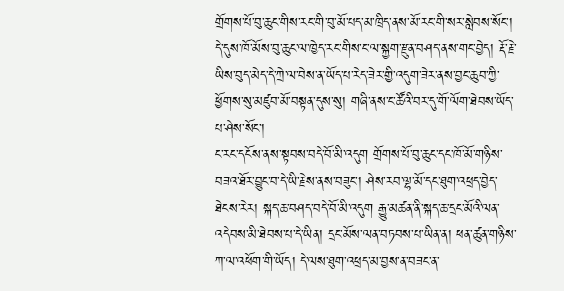གྲོགས་པོ་བུ་ཆུང་གིས་རང་གི་བུ་མོ་པད་མ་ཁྲིད་ནས་མོ་རང་གི་སར་སླེབས་སོང་། དེ་དུས་ཁོ་མོས་བུ་ཆུང་ལ་ཁྱེད་རང་གིས་ང་ལ་སྐྱག་རྫུན་བཤད་ནས་གང་བྱེད། རྡོ་རྗེ་ཡིས་བུད་མེད་དེ་ཀྲེ་ལ་བེས་ན་ཡོད་པ་རེད་ཟེར་གྱི་འདུག་ཟེར་ནས་བྱང་ཆུབ་ཀྱི་ཕྱོགས་སུ་མཛུབ་མོ་བསྟན་དུས་སུ། གཞི་ནས་ང་ཚོའི་བར་དུ་གོ་ལོག་ཐེབས་ཡོད་པ་ཤེས་སོང་།
ང་རང་དངོས་ནས་སྟབས་བདེ་བོ་མི་འདུག གྲོགས་པོ་བུ་ཆུང་དང་ཁོ་མོ་གཉིས་བཟའ་ཐོར་བྱུང་བ་དེ་ཡི་རྗེས་ནས་བཟུང་། ཤེས་རབ་ལྷ་མོ་དང་ཐུག་འཕྲད་བྱེད་ཐེངས་རེར། སྐད་ཆ་བཤད་བདེ་བོ་མི་འདུག རྒྱུ་མཚན་ནི་སྐད་ཆ་དྲང་མོའི་ལན་འདེབས་མི་ཐེབས་པ་དེ་ཡིན། དྲང་མོས་ལན་བཏབས་པ་ཡིན་ན། ཕན་ཚུན་གཉིས་ཀ་ལ་འཕོག་གི་ཡོད། དེ་ལས་ཐུག་འཕྲད་མ་བྱས་ན་བཟང་ན་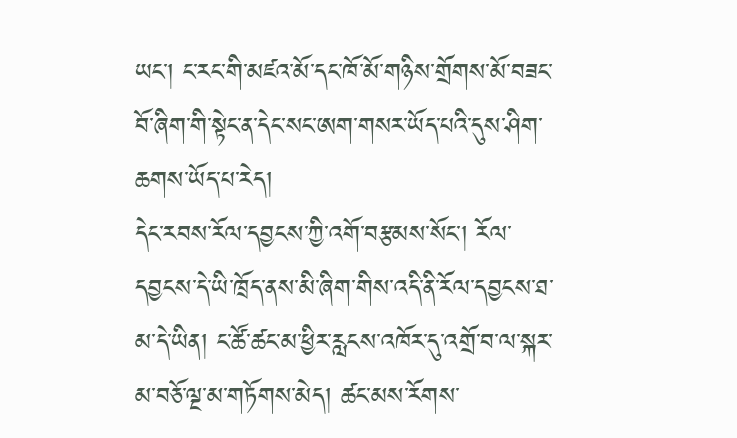ཡང་། ང་རང་གི་མཛའ་མོ་དང་ཁོ་མོ་གཉིས་གྲོགས་མོ་བཟང་བོ་ཞིག་གི་སྟེང་ན་དེང་སང་ཨག་གསར་ཡོད་པའི་དུས་ཤིག་ཆགས་ཡོད་པ་རེད།
དེང་རབས་རོལ་དབྱངས་ཀྱི་འགོ་བརྩམས་སོང་། རོལ་དབྱངས་དེ་ཡི་ཁྲོད་ནས་མི་ཞིག་གིས་འདི་ནི་རོལ་དབྱངས་ཐ་མ་དེ་ཡིན། ང་ཚོ་ཚང་མ་ཕྱིར་རླངས་འཁོར་དུ་འགྲོ་བ་ལ་སྐར་མ་བཅོ་ལྔ་མ་གཏོགས་མེད། ཚང་མས་རོགས་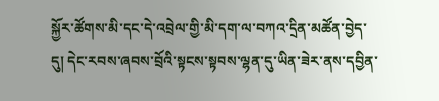སྐྱོར་ཚོགས་མི་དང་དེ་འབྲེལ་གྱི་མི་དག་ལ་བཀའ་དྲིན་མཚོན་བྱེད་དུ། དེང་རབས་ཞབས་བྲོའི་སྟངས་སྟབས་ལྷན་དུ་ཡིན་ཟེར་ནས་དབྱིན་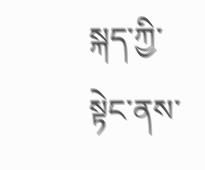སྐད་ཀྱི་སྟེང་ནས་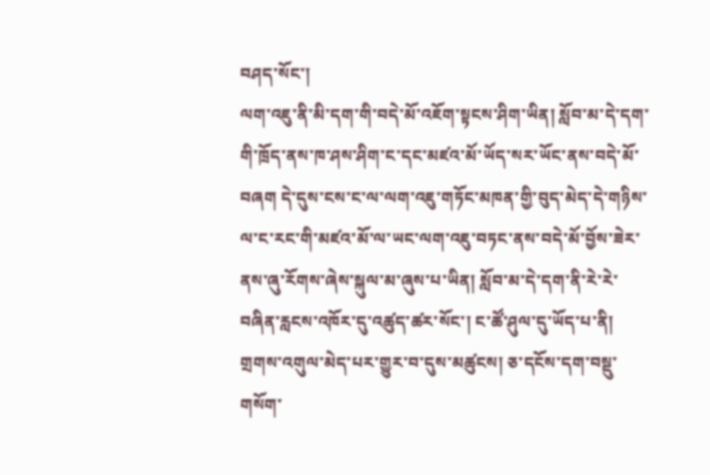བཤད་སོང་།
ལག་འཇུ་ནི་མི་དག་གི་བདེ་མོ་འཇོག་སྟངས་ཤིག་ཡིན། སློབ་མ་དེ་དག་གི་ཁྲོད་ནས་ཁ་ཤས་ཤིག་ང་དང་མཛའ་མོ་ཡོད་སར་ཡོང་ནས་བདེ་མོ་བཞག དེ་དུས་ངས་ང་ལ་ལག་འཇུ་གཏོང་མཁན་གྱི་བུད་མེད་དེ་གཉིས་ལ་ང་རང་གི་མཛའ་མོ་ལ་ཡང་ལག་འཇུ་བཏང་ནས་བདེ་མོ་བྱོས་ཟེར་ནས་ཞུ་རོགས་ཞེས་སྐུལ་མ་ཞུས་པ་ཡིན། སློབ་མ་དེ་དག་ནི་རེ་རེ་བཞིན་རླངས་འཁོར་དུ་འཚུད་ཚར་སོང་། ང་ཚོ་ཤུལ་དུ་ཡོད་པ་ནི། གྲགས་འགུལ་མེད་པར་གྱུར་བ་དུས་མཚུངས། ཅ་དངོས་དག་བསྡུ་གསོག་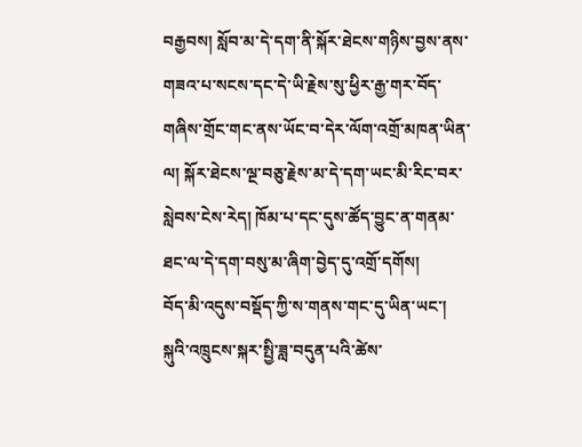བརྒྱབས། སློབ་མ་དེ་དག་ནི་སྐོར་ཐེངས་གཉིས་བྱས་ནས་གཟའ་པ་སངས་དང་དེ་ཡི་རྗེས་སུ་ཕྱིར་རྒྱ་གར་བོད་གཞིས་གྲོང་གང་ནས་ཡོང་བ་དེར་ལོག་འགྲོ་མཁན་ཡིན་ལ། སྐོར་ཐེངས་ལྔ་བཅུ་རྗེས་མ་དེ་དག་ཡང་མི་རིང་བར་སླེབས་ངེས་རེད། ཁོམ་པ་དང་དུས་ཚོད་བྱུང་ན་གནམ་ཐང་ལ་དེ་དག་བསུ་མ་ཞིག་བྱེད་དུ་འགྲོ་དགོས།
བོད་མི་འདུས་བསྡོད་ཀྱི་ས་གནས་གང་དུ་ཡིན་ཡང་། སྐུའི་འཁྲུངས་སྐར་སྤྱི་ཟླ་བདུན་པའི་ཚེས་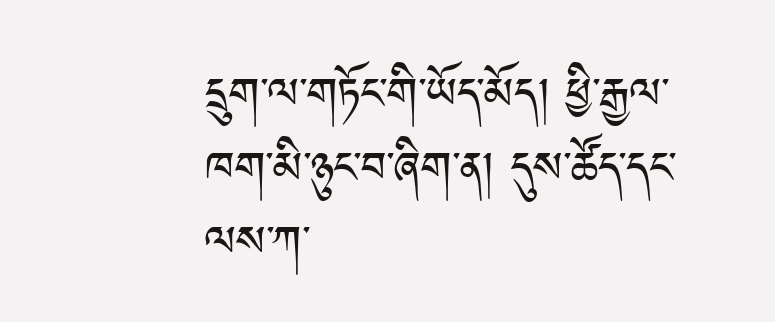དྲུག་ལ་གཏོང་གི་ཡོད་མོད། ཕྱི་རྒྱལ་ཁག་མི་ཉུང་བ་ཞིག་ན། དུས་ཚོད་དང་ལས་ཀ་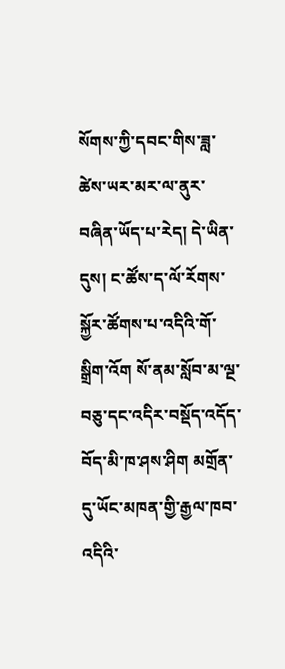སོགས་ཀྱི་དབང་གིས་ཟླ་ཚེས་ཡར་མར་ལ་ནུར་བཞིན་ཡོད་པ་རེད། དེ་ཡིན་དུས། ང་ཚོས་ད་ལོ་རོགས་སྐྱོར་ཚོགས་པ་འདིའི་གོ་སྒྲིག་འོག སོ་ནམ་སློབ་མ་ལྔ་བཅུ་དང་འདིར་བསྡོད་འདོད་བོད་མི་ཁ་ཤས་ཤིག མགྲོན་དུ་ཡོང་མཁན་གྱི་རྒྱལ་ཁབ་འདིའི་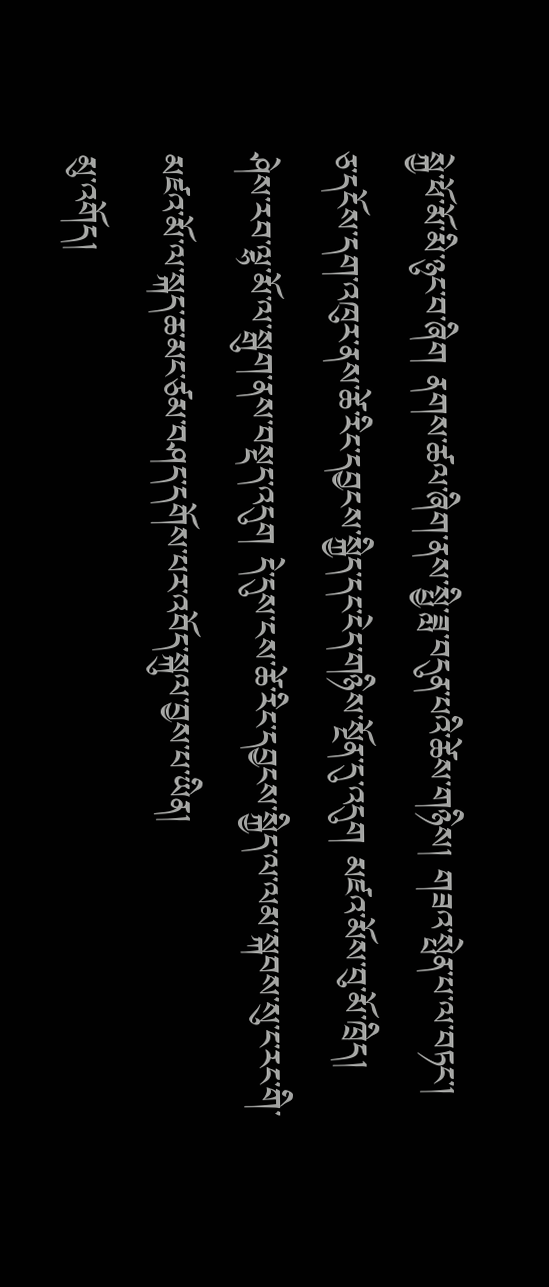སྐྱེ་ཕོ་མོ་མི་ཉུང་བ་ཞིག ནགས་ཚལ་ཞིག་ནས་སྤྱི་ཟླ་བདུན་པའི་ཚེས་གཉིས། གཟའ་སྤེན་པ་ལ་བཏང་།
ཅ་དངོས་དག་འཁུར་ནས་ཚེ་རིང་དབྱངས་སྐྱིད་དང་ངེད་གཉིས་སྔོན་དུ་འདུག མཛའ་མོས་བུ་མོ་ཁྲིད། ཤེས་རབ་ལྷ་མོ་ལ་སྒུག་ནས་བསྡད་འདུག དེ་དུས་ངས་ཚེ་རིང་དབྱངས་སྐྱིད་ལ་ལམ་སྐབས་སུ་ང་རང་གི་མཛའ་མོ་ལ་སྐད་ཆ་མང་ཙམ་བཤད་དགོས་པར་འབོད་སྐུལ་བྱས་པ་ཡིན།
མུ་འགོད།